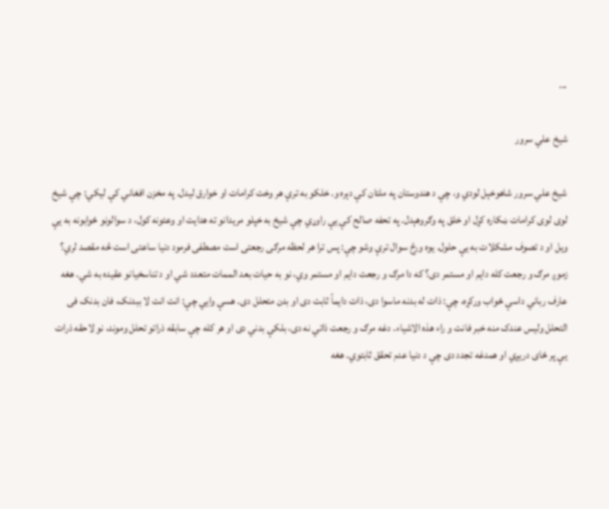...

شیخ علي سرور

شیخ علي سرور شاهوخېل لودي و، چې د هندوستان په ملتان کې دېره و. خلکو به ترې هر وخت کرامات او خوارق لیدل. په مخزن افغاني کې لیکي: چې شیخ لوی لوی کرامات ښکاره کړل او خلق په وګروهېدل. په تحفه صالح کې یې راوړي چې شیخ به خپلو مریدانو ته هدایت او وعئونه کول، د سوالونو ځوابونه به یې ویل او د تصوف مشکلات به یې حلول. یوه ورځ سوال ترې وشو چې: پس ترا هر لحظه مرګی رجعتی است مصطفی فرمود دنیا ساعتی است څه مقصد لري؟ زموږ مرګ و رجعت کله دایم او مستمر دی؟ که دا مرګ و رجعت دایم او مستمر وي، نو به حیات بعد الممات متعدد شي او د تناسخیانو عقیده به شي. هغه عارف رباني داسې ځواب ورکړه، چې: ذات له بدنه ماسوا دی، ذات دایماً ثابت دی او بدن متحلل دی. هسې وایي چې: انت انت لا ببدنک، فان بدنک فی التحلل ولیس عندک منه خبر فانت و راء هذه الاشیاء. دغه مرګ و رجعت ذاتي نه دی، بلکې بدني دی او هر کله چې سابقه ذراتو تحلل وموند، نو لاحقه ذرات یې پر ځای دریږي او همدغه تجدد دی چې د دنیا عدم تحقق ثابتوي. هغه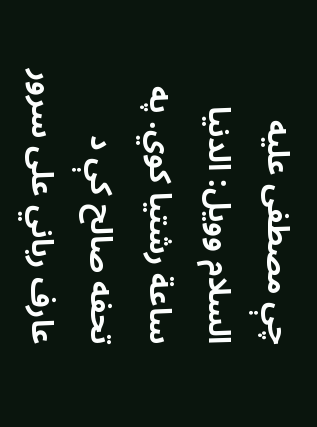چې مصطفی علیه السلام وویل: الدنیا ساعة رشتیا کوي. په تحفه صالح کې د عارف رباني علی سرور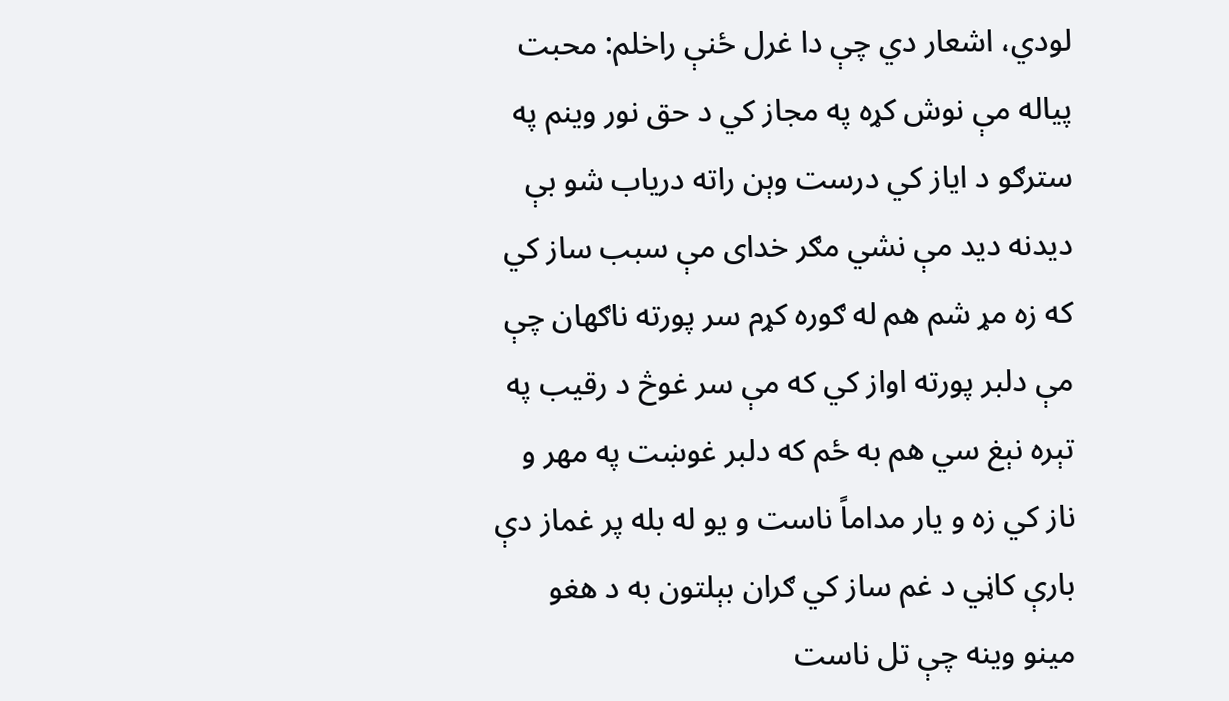لودي، اشعار دي چې دا غرل ځنې راخلم: محبت پیاله مې نوش کړه په مجاز کي د حق نور وینم په سترګو د ایاز کي درست وېن راته دریاب شو بې دیدنه دید مې نشي مګر خدای مې سبب ساز کي که زه مړ شم هم له ګوره کړم سر پورته ناګهان چې مې دلبر پورته اواز کي که مې سر غوڅ د رقیب په تېره نېغ سي هم به ځم که دلبر غوښت په مهر و ناز کي زه و یار مداماً ناست و یو له بله پر غماز دې بارې کاڼي د غم ساز کي ګران بېلتون به د هغو مینو وینه چې تل ناست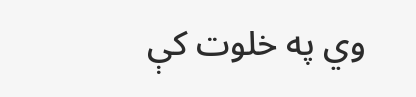وي په خلوت کې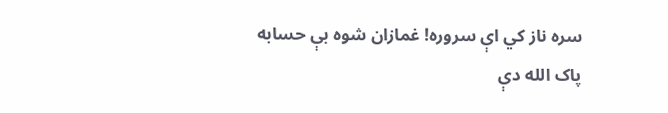سره ناز کي اې سروره! غمازان شوه بې حسابه پاک الله دې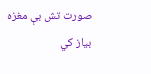صورت تش بې مغزه بیاز کي